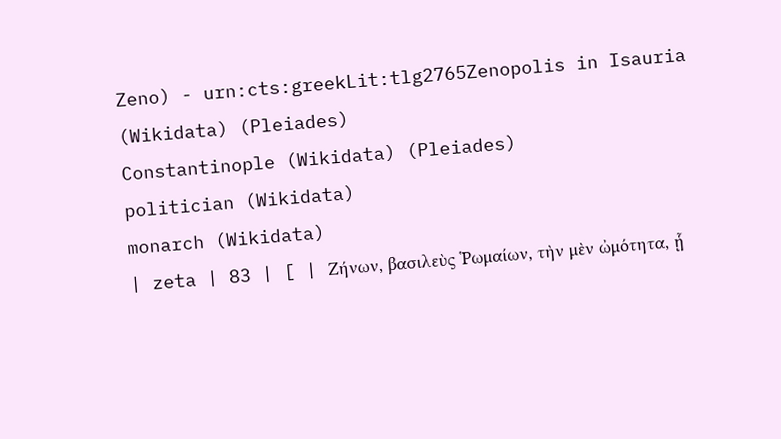Zeno) - urn:cts:greekLit:tlg2765Zenopolis in Isauria (Wikidata) (Pleiades)
Constantinople (Wikidata) (Pleiades)
politician (Wikidata)
monarch (Wikidata)
| zeta | 83 | [ | Ζήνων, βασιλεὺς Ῥωμαίων, τὴν μὲν ὠμότητα, ᾗ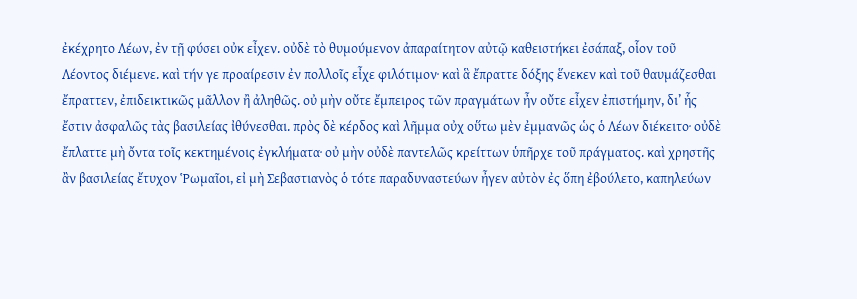ἐκέχρητο Λέων, ἐν τῇ φύσει οὐκ εἶχεν. οὐδὲ τὸ θυμούμενον ἀπαραίτητον αὐτῷ καθειστήκει ἐσάπαξ, οἷον τοῦ Λέοντος διέμενε. καὶ τήν γε προαίρεσιν ἐν πολλοῖς εἶχε φιλότιμον· καὶ ἃ ἔπραττε δόξης ἕνεκεν καὶ τοῦ θαυμάζεσθαι ἔπραττεν, ἐπιδεικτικῶς μᾶλλον ἢ ἀληθῶς. οὐ μὴν οὔτε ἔμπειρος τῶν πραγμάτων ἦν οὔτε εἶχεν ἐπιστήμην, δι’ ἧς ἔστιν ἀσφαλῶς τὰς βασιλείας ἰθύνεσθαι. πρὸς δὲ κέρδος καὶ λῆμμα οὐχ οὕτω μὲν ἐμμανῶς ὡς ὁ Λέων διέκειτο· οὐδὲ ἔπλαττε μὴ ὄντα τοῖς κεκτημένοις ἐγκλήματα· οὐ μὴν οὐδὲ παντελῶς κρείττων ὑπῆρχε τοῦ πράγματος. καὶ χρηστῆς ἂν βασιλείας ἔτυχον Ῥωμαῖοι, εἰ μὴ Σεβαστιανὸς ὁ τότε παραδυναστεύων ἦγεν αὐτὸν ἐς ὅπη ἐβούλετο, καπηλεύων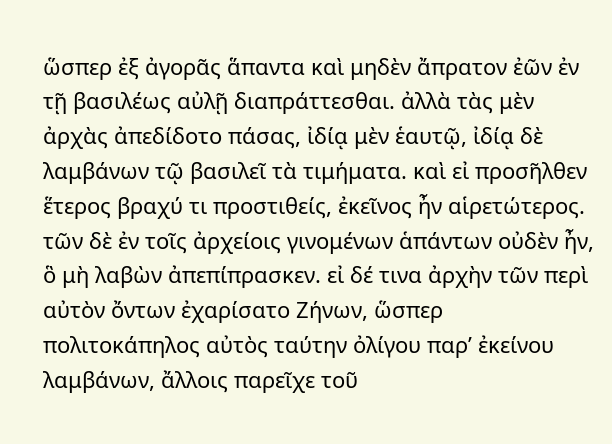ὥσπερ ἐξ ἀγορᾶς ἅπαντα καὶ μηδὲν ἄπρατον ἐῶν ἐν τῇ βασιλέως αὐλῇ διαπράττεσθαι. ἀλλὰ τὰς μὲν ἀρχὰς ἀπεδίδοτο πάσας, ἰδίᾳ μὲν ἑαυτῷ, ἰδίᾳ δὲ λαμβάνων τῷ βασιλεῖ τὰ τιμήματα. καὶ εἰ προσῆλθεν ἕτερος βραχύ τι προστιθείς, ἐκεῖνος ἦν αἱρετώτερος. τῶν δὲ ἐν τοῖς ἀρχείοις γινομένων ἁπάντων οὐδὲν ἦν, ὃ μὴ λαβὼν ἀπεπίπρασκεν. εἰ δέ τινα ἀρχὴν τῶν περὶ αὐτὸν ὄντων ἐχαρίσατο Ζήνων, ὥσπερ πολιτοκάπηλος αὐτὸς ταύτην ὀλίγου παρ’ ἐκείνου λαμβάνων, ἄλλοις παρεῖχε τοῦ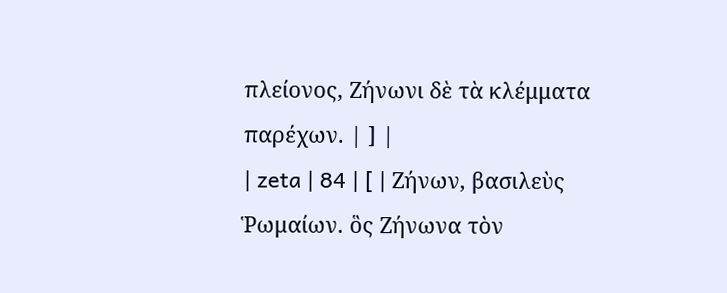πλείονος, Ζήνωνι δὲ τὰ κλέμματα παρέχων. | ] |
| zeta | 84 | [ | Ζήνων, βασιλεὺς Ῥωμαίων. ὃς Ζήνωνα τὸν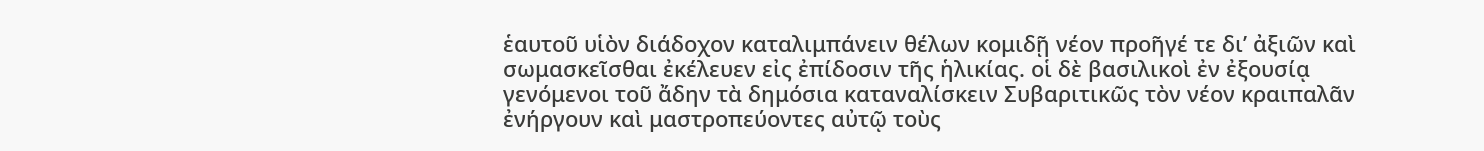ἑαυτοῦ υἱὸν διάδοχον καταλιμπάνειν θέλων κομιδῇ νέον προῆγέ τε δι’ ἀξιῶν καὶ σωμασκεῖσθαι ἐκέλευεν εἰς ἐπίδοσιν τῆς ἡλικίας. οἱ δὲ βασιλικοὶ ἐν ἐξουσίᾳ γενόμενοι τοῦ ἄδην τὰ δημόσια καταναλίσκειν Συβαριτικῶς τὸν νέον κραιπαλᾶν ἐνήργουν καὶ μαστροπεύοντες αὐτῷ τοὺς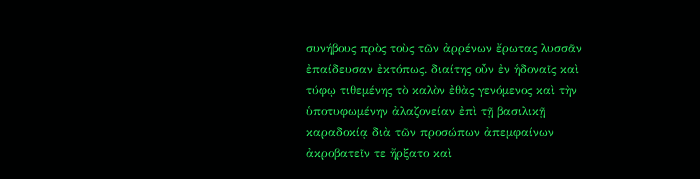συνήβους πρὸς τοὺς τῶν ἀρρένων ἔρωτας λυσσᾶν ἐπαίδευσαν ἐκτόπως. διαίτης οὖν ἐν ἡδοναῖς καὶ τύφῳ τιθεμένης τὸ καλὸν ἐθὰς γενόμενος καὶ τὴν ὑποτυφωμένην ἀλαζονείαν ἐπὶ τῇ βασιλικῇ καραδοκίᾳ διὰ τῶν προσώπων ἀπεμφαίνων ἀκροβατεῖν τε ἤρξατο καὶ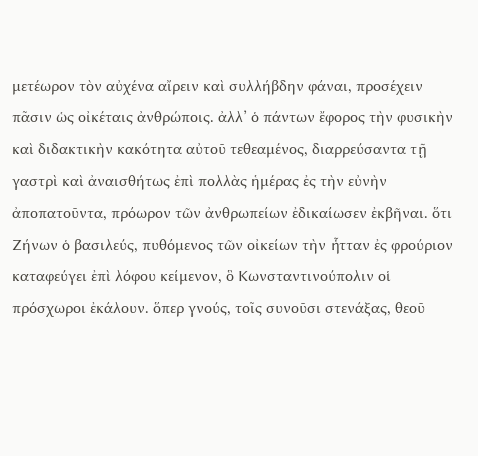μετέωρον τὸν αὐχένα αἴρειν καὶ συλλήβδην φάναι, προσέχειν πᾶσιν ὡς οἰκέταις ἀνθρώποις. ἀλλ’ ὁ πάντων ἔφορος τὴν φυσικὴν καὶ διδακτικὴν κακότητα αὐτοῦ τεθεαμένος, διαρρεύσαντα τῇ γαστρὶ καὶ ἀναισθήτως ἐπὶ πολλὰς ἡμέρας ἐς τὴν εὐνὴν ἀποπατοῦντα, πρόωρον τῶν ἀνθρωπείων ἐδικαίωσεν ἐκβῆναι. ὅτι Ζήνων ὁ βασιλεύς, πυθόμενος τῶν οἰκείων τὴν ἧτταν ἐς φρούριον καταφεύγει ἐπὶ λόφου κείμενον, ὃ Κωνσταντινούπολιν οἱ πρόσχωροι ἐκάλουν. ὅπερ γνούς, τοῖς συνοῦσι στενάξας, θεοῦ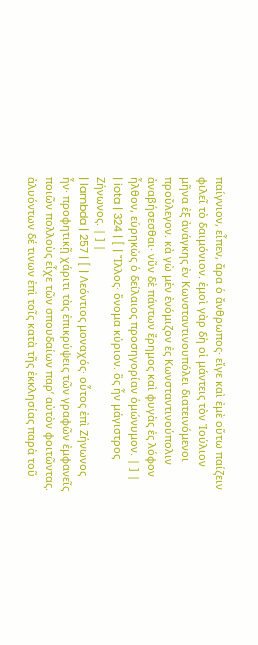παίγνιον, εἶπεν, ἄρα ὁ ἄνθρωπος· εἴγε καὶ ἐμὲ οὕτω παίζειν φιλεῖ τὸ δαιμόνιον. ἐμοὶ γὰρ δὴ οἱ μάντεις τὸν Ἰούλιον μῆνα ἐξ ἀνάγκης ἐν Κωνσταντινουπόλει διατεινόμενοι προὔλεγον. κἀ γὼ μὲν ἐνόμιζον ἐς Κωνσταντινούπολιν ἀναβήσεσθαι· νῦν δὲ πάντων ἔρημος καὶ φυγὰς ἐς λόφον ἦλθον, εὑρηκὼς ὁ δείλαιος προσηγορίαν ὁμώνυμον. | ] |
| iota | 324 | [ | Ἴλλος· ὄνομα κύριον. ὃς ἦν μάγιστρος Ζήνωνος. | ] |
| lambda | 257 | [ | Λεόντιος μοναχός· οὗτος ἐπὶ Ζήνωνος ἦν· προφητικῇ χάριτι τὰς ἐπικρύψεις τῶν γραφῶν ἐμφανεῖς ποιῶν πολλοὺς εἶχε τῶν σπουδαίων παρ’ αὐτὸν φοιτῶντας. ἀλυόντων δέ τινων ἐπὶ τοῖς κατὰ τῆς ἐκκλησίας παρὰ τοῦ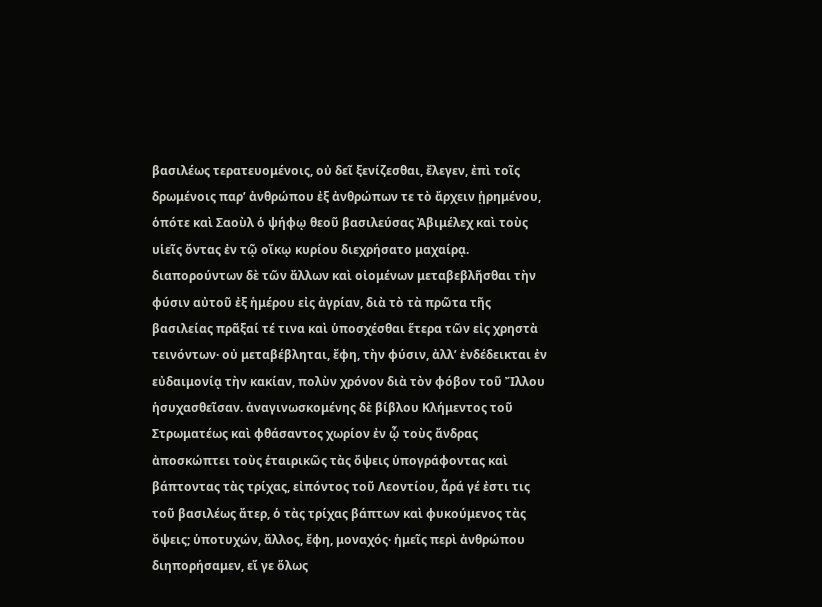βασιλέως τερατευομένοις, οὐ δεῖ ξενίζεσθαι, ἔλεγεν, ἐπὶ τοῖς δρωμένοις παρ’ ἀνθρώπου ἐξ ἀνθρώπων τε τὸ ἄρχειν ᾑρημένου, ὁπότε καὶ Σαοὺλ ὁ ψήφῳ θεοῦ βασιλεύσας Ἀβιμέλεχ καὶ τοὺς υἱεῖς ὄντας ἐν τῷ οἴκῳ κυρίου διεχρήσατο μαχαίρᾳ. διαπορούντων δὲ τῶν ἄλλων καὶ οἰομένων μεταβεβλῆσθαι τὴν φύσιν αὐτοῦ ἐξ ἡμέρου εἰς ἀγρίαν, διὰ τὸ τὰ πρῶτα τῆς βασιλείας πρᾶξαί τέ τινα καὶ ὑποσχέσθαι ἕτερα τῶν εἰς χρηστὰ τεινόντων· οὐ μεταβέβληται, ἔφη, τὴν φύσιν, ἀλλ’ ἐνδέδεικται ἐν εὐδαιμονίᾳ τὴν κακίαν, πολὺν χρόνον διὰ τὸν φόβον τοῦ Ἴλλου ἡσυχασθεῖσαν. ἀναγινωσκομένης δὲ βίβλου Κλήμεντος τοῦ Στρωματέως καὶ φθάσαντος χωρίον ἐν ᾧ τοὺς ἄνδρας ἀποσκώπτει τοὺς ἑταιρικῶς τὰς ὄψεις ὑπογράφοντας καὶ βάπτοντας τὰς τρίχας, εἰπόντος τοῦ Λεοντίου, ἆρά γέ ἐστι τις τοῦ βασιλέως ἄτερ, ὁ τὰς τρίχας βάπτων καὶ φυκούμενος τὰς ὄψεις; ὑποτυχών, ἄλλος, ἔφη, μοναχός· ἡμεῖς περὶ ἀνθρώπου διηπορήσαμεν, εἴ γε ὅλως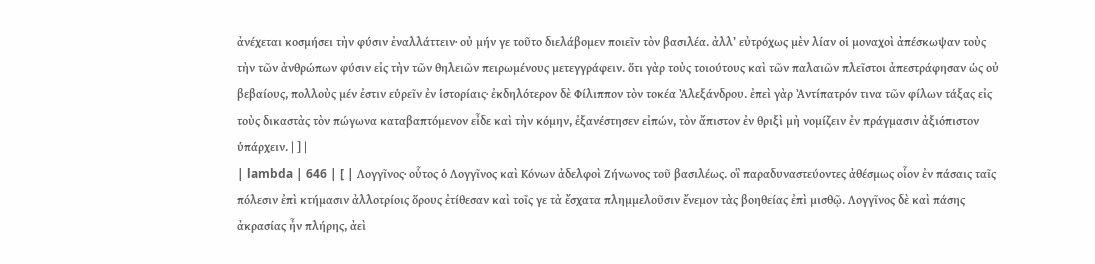ἀνέχεται κοσμήσει τὴν φύσιν ἐναλλάττειν· οὐ μήν γε τοῦτο διελάβομεν ποιεῖν τὸν βασιλέα. ἀλλ’ εὐτρόχως μὲν λίαν οἱ μοναχοὶ ἀπέσκωψαν τοὺς τὴν τῶν ἀνθρώπων φύσιν εἰς τὴν τῶν θηλειῶν πειρωμένους μετεγγράφειν. ὅτι γὰρ τοὺς τοιούτους καὶ τῶν παλαιῶν πλεῖστοι ἀπεστράφησαν ὡς οὐ βεβαίους, πολλοὺς μέν ἐστιν εὑρεῖν ἐν ἱστορίαις· ἐκδηλότερον δὲ Φίλιππον τὸν τοκέα Ἀλεξάνδρου. ἐπεὶ γὰρ Ἀντίπατρόν τινα τῶν φίλων τάξας εἰς τοὺς δικαστὰς τὸν πώγωνα καταβαπτόμενον εἶδε καὶ τὴν κόμην, ἐξανέστησεν εἰπών, τὸν ἄπιστον ἐν θριξὶ μὴ νομίζειν ἐν πράγμασιν ἀξιόπιστον ὑπάρχειν. | ] |
| lambda | 646 | [ | Λογγῖνος· οὗτος ὁ Λογγῖνος καὶ Κόνων ἀδελφοὶ Ζήνωνος τοῦ βασιλέως. οἳ παραδυναστεύοντες ἀθέσμως οἷον ἐν πάσαις ταῖς πόλεσιν ἐπὶ κτήμασιν ἀλλοτρίοις ὅρους ἐτίθεσαν καὶ τοῖς γε τὰ ἔσχατα πλημμελοῦσιν ἔνεμον τὰς βοηθείας ἐπὶ μισθῷ. Λογγῖνος δὲ καὶ πάσης ἀκρασίας ἦν πλήρης, ἀεὶ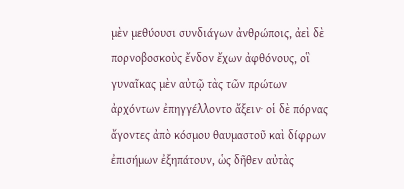μὲν μεθύουσι συνδιάγων ἀνθρώποις, ἀεὶ δὲ πορνοβοσκοὺς ἔνδον ἔχων ἀφθόνους, οἳ γυναῖκας μὲν αὐτῷ τὰς τῶν πρώτων ἀρχόντων ἐπηγγέλλοντο ἄξειν· οἱ δὲ πόρνας ἄγοντες ἀπὸ κόσμου θαυμαστοῦ καὶ δίφρων ἐπισήμων ἐξηπάτουν, ὡς δῆθεν αὐτὰς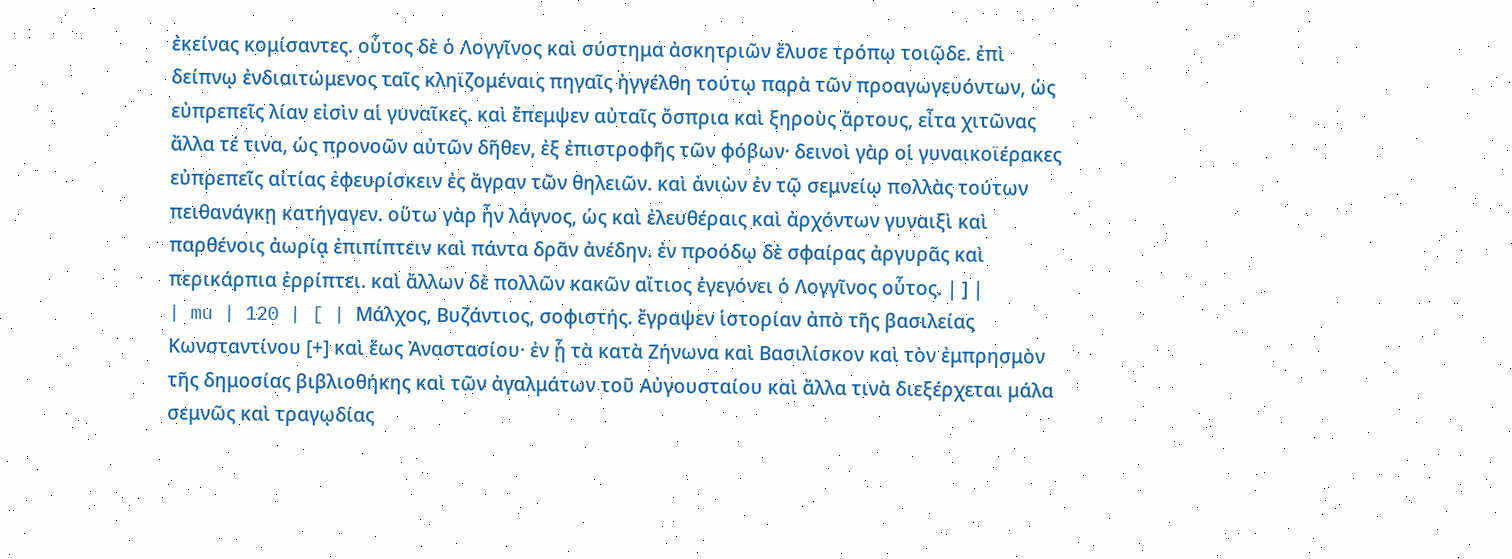ἐκείνας κομίσαντες. οὗτος δὲ ὁ Λογγῖνος καὶ σύστημα ἀσκητριῶν ἔλυσε τρόπῳ τοιῷδε. ἐπὶ δείπνῳ ἐνδιαιτώμενος ταῖς κληϊζομέναις πηγαῖς ἠγγέλθη τούτῳ παρὰ τῶν προαγωγευόντων, ὡς εὐπρεπεῖς λίαν εἰσὶν αἱ γυναῖκες. καὶ ἔπεμψεν αὐταῖς ὄσπρια καὶ ξηροὺς ἄρτους, εἶτα χιτῶνας ἄλλα τέ τινα, ὡς προνοῶν αὐτῶν δῆθεν, ἐξ ἐπιστροφῆς τῶν φόβων· δεινοὶ γὰρ οἱ γυναικοϊέρακες εὐπρεπεῖς αἰτίας ἐφευρίσκειν ἐς ἄγραν τῶν θηλειῶν. καὶ ἀνιὼν ἐν τῷ σεμνείῳ πολλὰς τούτων πειθανάγκῃ κατήγαγεν. οὕτω γὰρ ἦν λάγνος, ὡς καὶ ἐλευθέραις καὶ ἀρχόντων γυναιξὶ καὶ παρθένοις ἀωρίᾳ ἐπιπίπτειν καὶ πάντα δρᾶν ἀνέδην. ἐν προόδῳ δὲ σφαίρας ἀργυρᾶς καὶ περικάρπια ἐρρίπτει. καὶ ἄλλων δὲ πολλῶν κακῶν αἴτιος ἐγεγόνει ὁ Λογγῖνος οὗτος. | ] |
| mu | 120 | [ | Μάλχος, Βυζάντιος, σοφιστής. ἔγραψεν ἱστορίαν ἀπὸ τῆς βασιλείας Κωνσταντίνου [+] καὶ ἕως Ἀναστασίου· ἐν ᾗ τὰ κατὰ Ζήνωνα καὶ Βασιλίσκον καὶ τὸν ἐμπρησμὸν τῆς δημοσίας βιβλιοθήκης καὶ τῶν ἀγαλμάτων τοῦ Αὐγουσταίου καὶ ἄλλα τινὰ διεξέρχεται μάλα σεμνῶς καὶ τραγῳδίας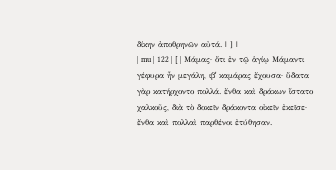δίκην ἀποθρηνῶν αὐτά. | ] |
| mu | 122 | [ | Μάμας· ὅτι ἐν τῷ ἁγίῳ Μάμαντι γέφυρα ἦν μεγάλη, ιβʹ καμάρας ἔχουσα· ὕδατα γὰρ κατήρχοντο πολλά. ἔνθα καὶ δράκων ἵστατο χαλκοῦς, διὰ τὸ δοκεῖν δράκοντα οἰκεῖν ἐκεῖσε· ἔνθα καὶ πολλαὶ παρθένοι ἐτύθησαν.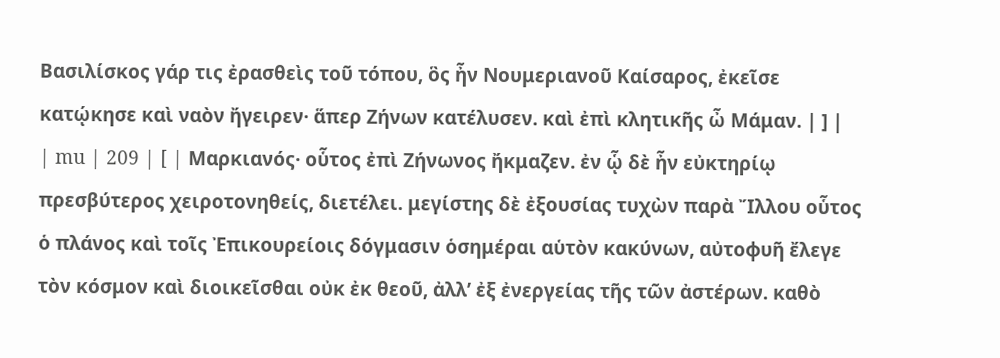Βασιλίσκος γάρ τις ἐρασθεὶς τοῦ τόπου, ὃς ἦν Νουμεριανοῦ Καίσαρος, ἐκεῖσε κατῴκησε καὶ ναὸν ἤγειρεν· ἅπερ Ζήνων κατέλυσεν. καὶ ἐπὶ κλητικῆς ὦ Μάμαν. | ] |
| mu | 209 | [ | Μαρκιανός· οὗτος ἐπὶ Ζήνωνος ἤκμαζεν. ἐν ᾧ δὲ ἦν εὐκτηρίῳ πρεσβύτερος χειροτονηθείς, διετέλει. μεγίστης δὲ ἐξουσίας τυχὼν παρὰ Ἴλλου οὗτος ὁ πλάνος καὶ τοῖς Ἐπικουρείοις δόγμασιν ὁσημέραι αὑτὸν κακύνων, αὐτοφυῆ ἔλεγε τὸν κόσμον καὶ διοικεῖσθαι οὐκ ἐκ θεοῦ, ἀλλ’ ἐξ ἐνεργείας τῆς τῶν ἀστέρων. καθὸ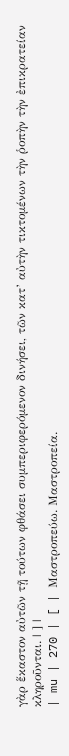γὰρ ἕκαστον αὐτῶν τῇ τούτων φθάσει συμπεριφερόμενον δινήσει, τῶν κατ’ αὐτὴν τικτομένων τὴν ῥοπὴν τὴν ἐπικρατείαν κληροῦνται. | ] |
| mu | 270 | [ | Μαστροπεύω. Μαστροπεία.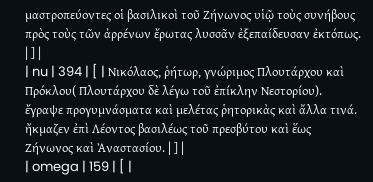μαστροπεύοντες οἱ βασιλικοὶ τοῦ Ζήνωνος υἱῷ τοὺς συνήβους πρὸς τοὺς τῶν ἀρρένων ἔρωτας λυσσᾶν ἐξεπαίδευσαν ἐκτόπως. | ] |
| nu | 394 | [ | Νικόλαος, ῥήτωρ, γνώριμος Πλουτάρχου καὶ Πρόκλου( Πλουτάρχου δὲ λέγω τοῦ ἐπίκλην Νεστορίου). ἔγραψε προγυμνάσματα καὶ μελέτας ῥητορικὰς καὶ ἄλλα τινά. ἤκμαζεν ἐπὶ Λέοντος βασιλέως τοῦ πρεσβύτου καὶ ἕως Ζήνωνος καὶ Ἀναστασίου. | ] |
| omega | 159 | [ |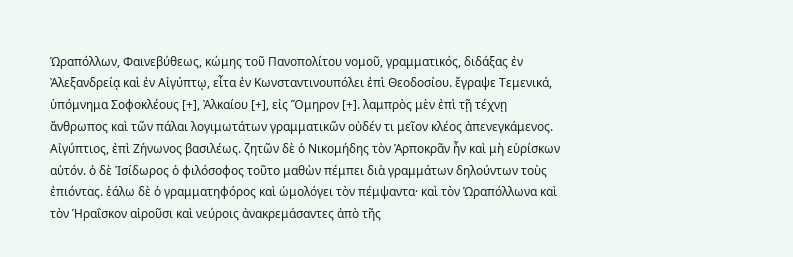Ὡραπόλλων, Φαινεβύθεως, κώμης τοῦ Πανοπολίτου νομοῦ, γραμματικός, διδάξας ἐν Ἀλεξανδρείᾳ καὶ ἐν Αἰγύπτῳ, εἶτα ἐν Κωνσταντινουπόλει ἐπὶ Θεοδοσίου. ἔγραψε Τεμενικά, ὑπόμνημα Σοφοκλέους [+], Ἀλκαίου [+], εἰς Ὅμηρον [+]. λαμπρὸς μὲν ἐπὶ τῇ τέχνῃ ἄνθρωπος καὶ τῶν πάλαι λογιμωτάτων γραμματικῶν οὐδέν τι μεῖον κλέος ἀπενεγκάμενος. Αἰγύπτιος, ἐπὶ Ζήνωνος βασιλέως. ζητῶν δὲ ὁ Νικομήδης τὸν Ἁρποκρᾶν ἦν καὶ μὴ εὑρίσκων αὐτόν. ὁ δὲ Ἰσίδωρος ὁ φιλόσοφος τοῦτο μαθὼν πέμπει διὰ γραμμάτων δηλούντων τοὺς ἐπιόντας. ἑάλω δὲ ὁ γραμματηφόρος καὶ ὡμολόγει τὸν πέμψαντα· καὶ τὸν Ὡραπόλλωνα καὶ τὸν Ἡραΐσκον αἱροῦσι καὶ νεύροις ἀνακρεμάσαντες ἀπὸ τῆς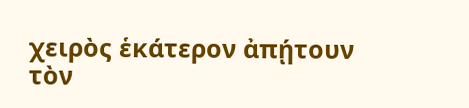χειρὸς ἑκάτερον ἀπῄτουν τὸν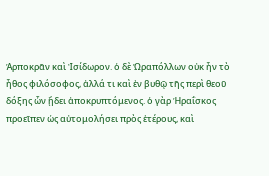Ἁρποκρᾶν καὶ Ἰσίδωρον. ὁ δὲ Ὡραπόλλων οὐκ ἦν τὸ ἦθος φιλόσοφος, ἀλλά τι καὶ ἐν βυθῷ τῆς περὶ θεοῦ δόξης ὧν ᾔδει ἀποκρυπτόμενος. ὁ γὰρ Ἡραΐσκος προεῖπεν ὡς αὐτομολήσει πρὸς ἑτέρους, καὶ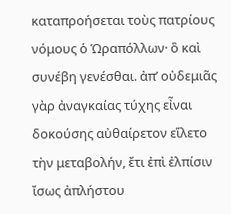καταπροήσεται τοὺς πατρίους νόμους ὁ Ὡραπόλλων· ὃ καὶ συνέβη γενέσθαι. ἀπ’ οὐδεμιᾶς γὰρ ἀναγκαίας τύχης εἶναι δοκούσης αὐθαίρετον εἵλετο τὴν μεταβολήν, ἔτι ἐπὶ ἐλπίσιν ἴσως ἀπλήστου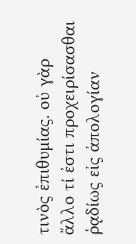τινὸς ἐπιθυμίας. οὐ γὰρ ἄλλο τί ἐστι προχειρίσασθαι ῥᾳδίως εἰς ἀπολογίαν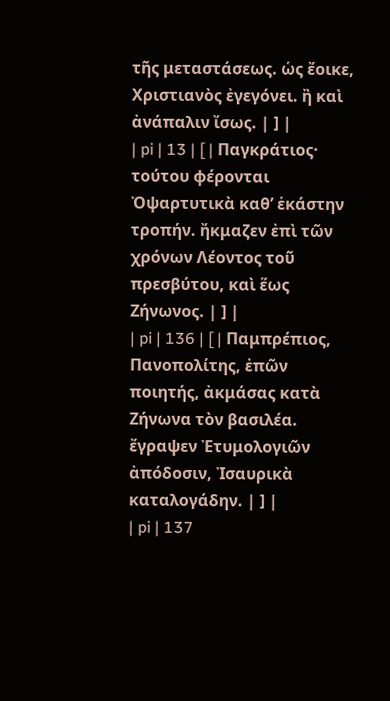τῆς μεταστάσεως. ὡς ἔοικε, Χριστιανὸς ἐγεγόνει. ἢ καὶ ἀνάπαλιν ἴσως. | ] |
| pi | 13 | [ | Παγκράτιος· τούτου φέρονται Ὀψαρτυτικὰ καθ’ ἑκάστην τροπήν. ἤκμαζεν ἐπὶ τῶν χρόνων Λέοντος τοῦ πρεσβύτου, καὶ ἕως Ζήνωνος. | ] |
| pi | 136 | [ | Παμπρέπιος, Πανοπολίτης, ἐπῶν ποιητής, ἀκμάσας κατὰ Ζήνωνα τὸν βασιλέα. ἔγραψεν Ἐτυμολογιῶν ἀπόδοσιν, Ἰσαυρικὰ καταλογάδην. | ] |
| pi | 137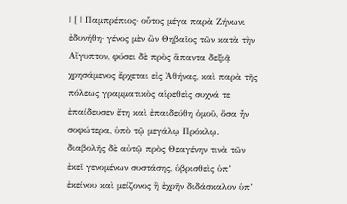| [ | Παμπρέπιος· οὗτος μέγα παρὰ Ζήνωνι ἐδυνήθη· γένος μὲν ὢν Θηβαῖος τῶν κατὰ τὴν Αἴγυπτον, φύσει δὲ πρὸς ἅπαντα δεξιᾷ χρησάμενος ἔρχεται εἰς Ἀθήνας, καὶ παρὰ τῆς πόλεως γραμματικὸς αἱρεθεὶς συχνά τε ἐπαίδευσεν ἔτη καὶ ἐπαιδεύθη ὁμοῦ, ὅσα ἦν σοφώτερα, ὑπὸ τῷ μεγάλῳ Πρόκλῳ. διαβολῆς δὲ αὐτῷ πρὸς Θεαγένην τινὰ τῶν ἐκεῖ γενομένων συστάσης, ὑβρισθεὶς ὑπ’ ἐκείνου καὶ μείζονος ἢ ἐχρῆν διδάσκαλον ὑπ’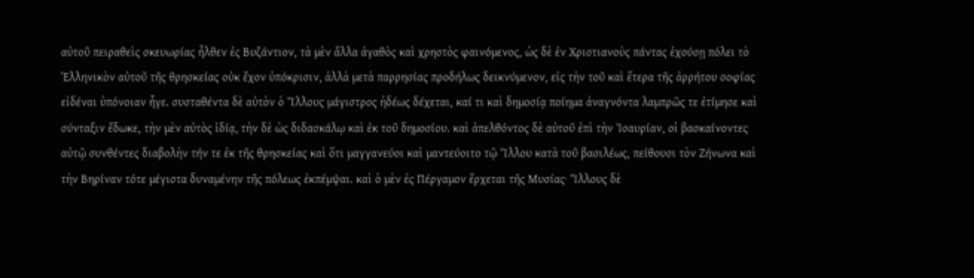αὐτοῦ πειραθεὶς σκευωρίας ἦλθεν ἐς Βυζάντιον, τὰ μὲν ἄλλα ἀγαθὸς καὶ χρηστὸς φαινόμενος, ὡς δὲ ἐν Χριστιανοὺς πάντας ἐχούσῃ πόλει τὸ Ἑλληνικὸν αὐτοῦ τῆς θρησκείας οὐκ ἔχον ὑπόκρισιν, ἀλλὰ μετὰ παρρησίας προδήλως δεικνύμενον, εἰς τὴν τοῦ καὶ ἕτερα τῆς ἀρρήτου σοφίας εἰδέναι ὑπόνοιαν ἦγε. συσταθέντα δὲ αὐτὸν ὁ Ἴλλους μάγιστρος ἡδέως δέχεται, καί τι καὶ δημοσίᾳ ποίημα ἀναγνόντα λαμπρῶς τε ἐτίμησε καὶ σύνταξιν ἔδωκε, τὴν μὲν αὐτὸς ἰδίᾳ, τὴν δὲ ὡς διδασκάλῳ καὶ ἐκ τοῦ δημοσίου. καὶ ἀπελθόντος δὲ αὐτοῦ ἐπὶ τὴν Ἰσαυρίαν, οἱ βασκαίνοντες αὐτῷ συνθέντες διαβολὴν τήν τε ἐκ τῆς θρησκείας καὶ ὅτι μαγγανεύοι καὶ μαντεύοιτο τῷ Ἴλλου κατὰ τοῦ βασιλέως, πείθουσι τὸν Ζήνωνα καὶ τὴν Βηρίναν τότε μέγιστα δυναμένην τῆς πόλεως ἐκπέμψαι. καὶ ὁ μὲν ἐς Πέργαμον ἔρχεται τῆς Μυσίας· Ἴλλους δὲ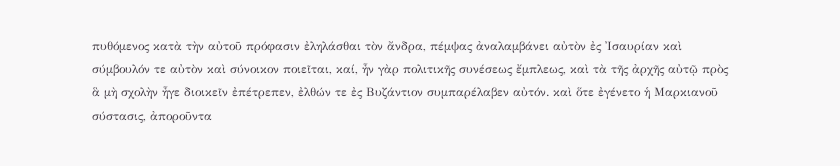πυθόμενος κατὰ τὴν αὐτοῦ πρόφασιν ἐληλάσθαι τὸν ἄνδρα, πέμψας ἀναλαμβάνει αὐτὸν ἐς Ἰσαυρίαν καὶ σύμβουλόν τε αὐτὸν καὶ σύνοικον ποιεῖται, καί, ἦν γὰρ πολιτικῆς συνέσεως ἔμπλεως, καὶ τὰ τῆς ἀρχῆς αὐτῷ πρὸς ἃ μὴ σχολὴν ἦγε διοικεῖν ἐπέτρεπεν, ἐλθών τε ἐς Βυζάντιον συμπαρέλαβεν αὐτόν. καὶ ὅτε ἐγένετο ἡ Μαρκιανοῦ σύστασις, ἀποροῦντα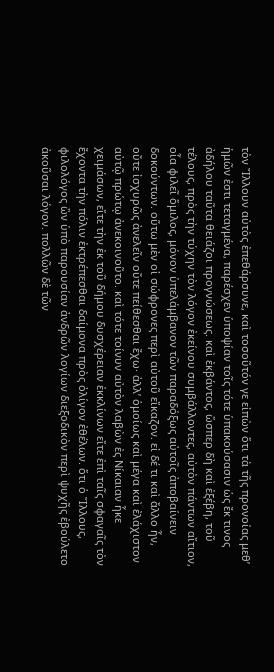τὸν Ἴλλουν αὐτὸς ἐπεθάρσυνε, καὶ τοσοῦτόν γε εἰπὼν ὅτι τὰ τῆς προνοίας μεθ’ ἡμῶν ἐστι τεταγμένα, παρέσχεν ὑποψίαν τοῖς τότε ὑπακούσασιν ὡς ἔκ τινος ἀδήλου ταῦτα θειάζοι προγνώσεως. καὶ ἐκβάντος, ὥσπερ δὴ καὶ ἐξέβη, τοῦ τέλους, πρὸς τὴν τύχην τὸν λόγον ἐκείνου συμβάλλοντες, αὐτὸν πάντων αἴτιον, οἷα φιλεῖ ὅμιλος, μόνον ὑπελάμβανον τῶν παραδόξως αὐτοῖς ἀποβαίνειν δοκούντων. οὕτω μὲν οἱ σώφρονες περὶ αὐτοῦ εἴκαζον. εἰ δέ τι καὶ ἄλλο ἦν, οὔτε ἰσχυρῶς ἀνελεῖν οὔτε πείθεσθαι ἔχω· ἀλλ’ ὁμοίως καὶ μέγα καὶ ἐλάχιστον αὐτῷ πρώτῳ ἀνεκοινοῦτο. καὶ τότε τοίνυν αὐτὸν λαβὼν ἐς Νίκαιαν ἧκε χειμάσων, εἴτε τὴν ἐκ τοῦ δήμου δυσχέρειαν ἐκκλίνων εἴτε ἐπὶ ταῖς σφαγαῖς τὸν ἔχοντα τὴν πόλιν ἐκτρέπεσθαι δαίμονα πρὸς ὀλίγον ἐθέλων. ὅτι ὁ Ἴλλους, φιλολόγος ὢν ὑπὸ παρουσίαν ἀνδρῶν λογίων διεξοδικὸν περὶ ψυχῆς ἐβούλετο ἀκοῦσαι λόγον. πολλῶν δὲ τῶν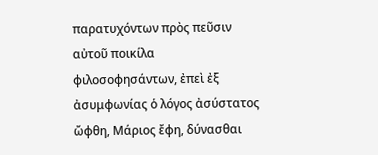παρατυχόντων πρὸς πεῦσιν αὐτοῦ ποικίλα φιλοσοφησάντων, ἐπεὶ ἐξ ἀσυμφωνίας ὁ λόγος ἀσύστατος ὤφθη, Μάριος ἔφη, δύνασθαι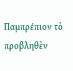Παμπρέπιον τὸ προβληθὲν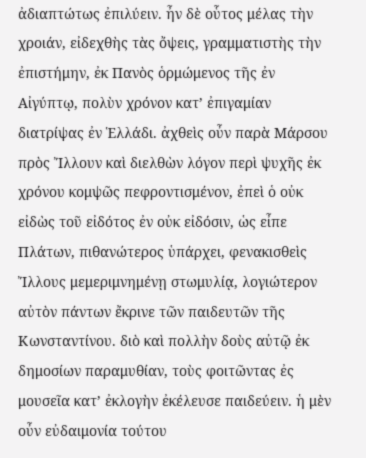ἀδιαπτώτως ἐπιλύειν. ἦν δὲ οὗτος μέλας τὴν χροιάν, εἰδεχθὴς τὰς ὄψεις, γραμματιστὴς τὴν ἐπιστήμην, ἐκ Πανὸς ὁρμώμενος τῆς ἐν Αἰγύπτῳ, πολὺν χρόνον κατ’ ἐπιγαμίαν διατρίψας ἐν Ἑλλάδι. ἀχθεὶς οὖν παρὰ Μάρσου πρὸς Ἴλλουν καὶ διελθὼν λόγον περὶ ψυχῆς ἐκ χρόνου κομψῶς πεφροντισμένον, ἐπεὶ ὁ οὐκ εἰδὼς τοῦ εἰδότος ἐν οὐκ εἰδόσιν, ὡς εἶπε Πλάτων, πιθανώτερος ὑπάρχει, φενακισθεὶς Ἴλλους μεμεριμνημένῃ στωμυλίᾳ, λογιώτερον αὐτὸν πάντων ἔκρινε τῶν παιδευτῶν τῆς Κωνσταντίνου. διὸ καὶ πολλὴν δοὺς αὐτῷ ἐκ δημοσίων παραμυθίαν, τοὺς φοιτῶντας ἐς μουσεῖα κατ’ ἐκλογὴν ἐκέλευσε παιδεύειν. ἡ μὲν οὖν εὐδαιμονία τούτου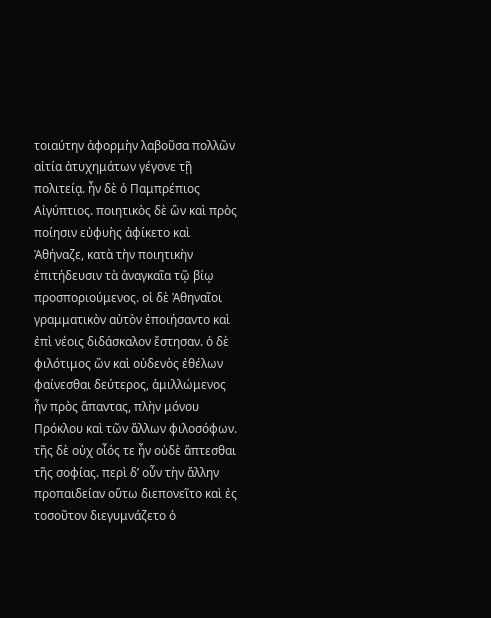τοιαύτην ἀφορμὴν λαβοῦσα πολλῶν αἰτία ἀτυχημάτων γέγονε τῇ πολιτείᾳ. ἦν δὲ ὁ Παμπρέπιος Αἰγύπτιος. ποιητικὸς δὲ ὢν καὶ πρὸς ποίησιν εὐφυὴς ἀφίκετο καὶ Ἀθήναζε, κατὰ τὴν ποιητικὴν ἐπιτήδευσιν τὰ ἀναγκαῖα τῷ βίῳ προσποριούμενος. οἱ δὲ Ἀθηναῖοι γραμματικὸν αὐτὸν ἐποιήσαντο καὶ ἐπὶ νέοις διδάσκαλον ἔστησαν. ὁ δὲ φιλότιμος ὢν καὶ οὐδενὸς ἐθέλων φαίνεσθαι δεύτερος, ἁμιλλώμενος ἦν πρὸς ἅπαντας, πλὴν μόνου Πρόκλου καὶ τῶν ἄλλων φιλοσόφων. τῆς δὲ οὐχ οἷός τε ἦν οὐδὲ ἅπτεσθαι τῆς σοφίας. περὶ δ’ οὖν τὴν ἄλλην προπαιδείαν οὕτω διεπονεῖτο καὶ ἐς τοσοῦτον διεγυμνάζετο ὁ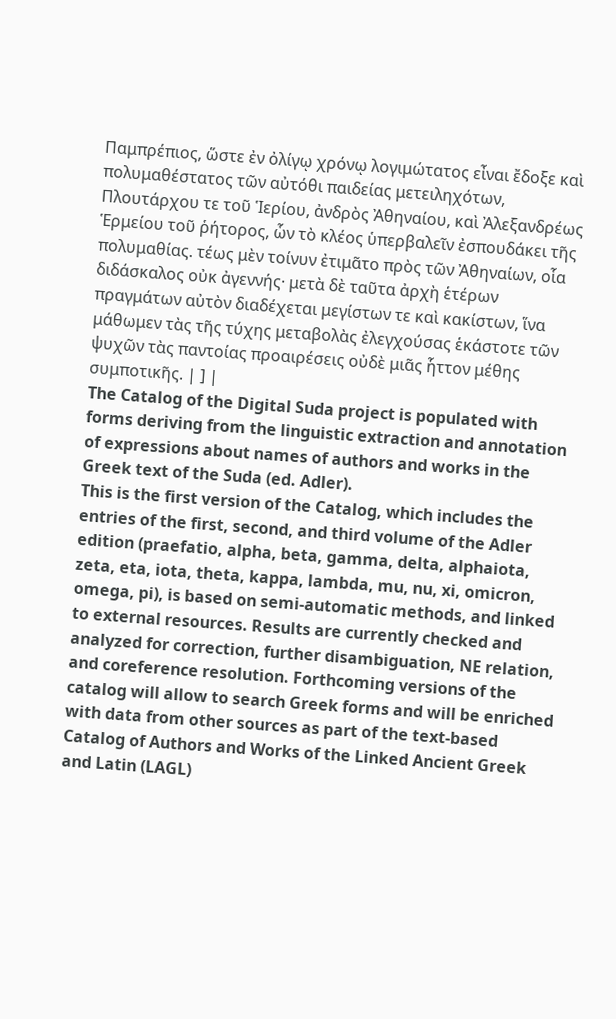Παμπρέπιος, ὥστε ἐν ὀλίγῳ χρόνῳ λογιμώτατος εἶναι ἔδοξε καὶ πολυμαθέστατος τῶν αὐτόθι παιδείας μετειληχότων, Πλουτάρχου τε τοῦ Ἱερίου, ἀνδρὸς Ἀθηναίου, καὶ Ἀλεξανδρέως Ἑρμείου τοῦ ῥήτορος, ὧν τὸ κλέος ὑπερβαλεῖν ἐσπουδάκει τῆς πολυμαθίας. τέως μὲν τοίνυν ἐτιμᾶτο πρὸς τῶν Ἀθηναίων, οἷα διδάσκαλος οὐκ ἀγεννής· μετὰ δὲ ταῦτα ἀρχὴ ἑτέρων πραγμάτων αὐτὸν διαδέχεται μεγίστων τε καὶ κακίστων, ἵνα μάθωμεν τὰς τῆς τύχης μεταβολὰς ἐλεγχούσας ἑκάστοτε τῶν ψυχῶν τὰς παντοίας προαιρέσεις οὐδὲ μιᾶς ἧττον μέθης συμποτικῆς. | ] |
The Catalog of the Digital Suda project is populated with forms deriving from the linguistic extraction and annotation of expressions about names of authors and works in the Greek text of the Suda (ed. Adler).
This is the first version of the Catalog, which includes the entries of the first, second, and third volume of the Adler edition (praefatio, alpha, beta, gamma, delta, alphaiota, zeta, eta, iota, theta, kappa, lambda, mu, nu, xi, omicron, omega, pi), is based on semi-automatic methods, and linked to external resources. Results are currently checked and analyzed for correction, further disambiguation, NE relation, and coreference resolution. Forthcoming versions of the catalog will allow to search Greek forms and will be enriched with data from other sources as part of the text-based Catalog of Authors and Works of the Linked Ancient Greek and Latin (LAGL)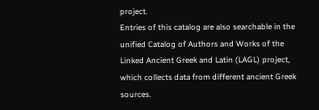project.
Entries of this catalog are also searchable in the unified Catalog of Authors and Works of the Linked Ancient Greek and Latin (LAGL) project, which collects data from different ancient Greek sources.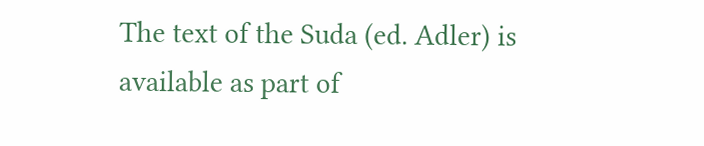The text of the Suda (ed. Adler) is available as part of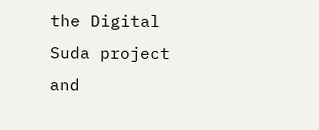the Digital Suda project and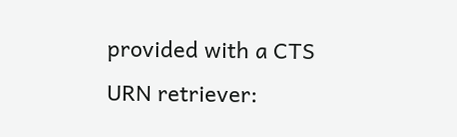provided with a CTS URN retriever: